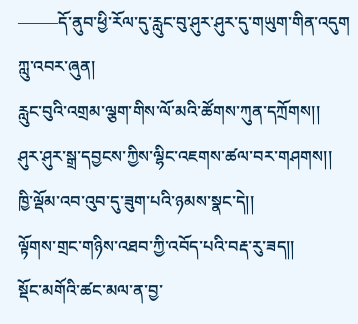——–དོ་ནུབ་ཕྱི་རོལ་དུ་རླུང་བུ་ཤུར་ཤུར་དུ་གཡུག་གིན་འདུག
ཀླུ་འབར་ཞུན།
རླུང་བུའི་འགྲམ་ལྕག་གིས་ལོ་མའི་ཚོགས་ཀུན་དཀྲོགས།།
ཤུར་ཤུར་སྒྲ་དབྱངས་ཀྱིས་ལྷིང་འཇགས་ཚལ་བར་གཤགས།།
ཁྱི་ལྡོམ་འབ་འུབ་དུ་ཟུག་པའི་ཉམས་སྣང་དེ།།
ལྟོགས་གྲང་གཉིས་འཐབ་ཀྱི་འབོད་པའི་བརྡ་རུ་ཟད།།
སྡོང་མགོའི་ཚང་མལ་ན་བྱ་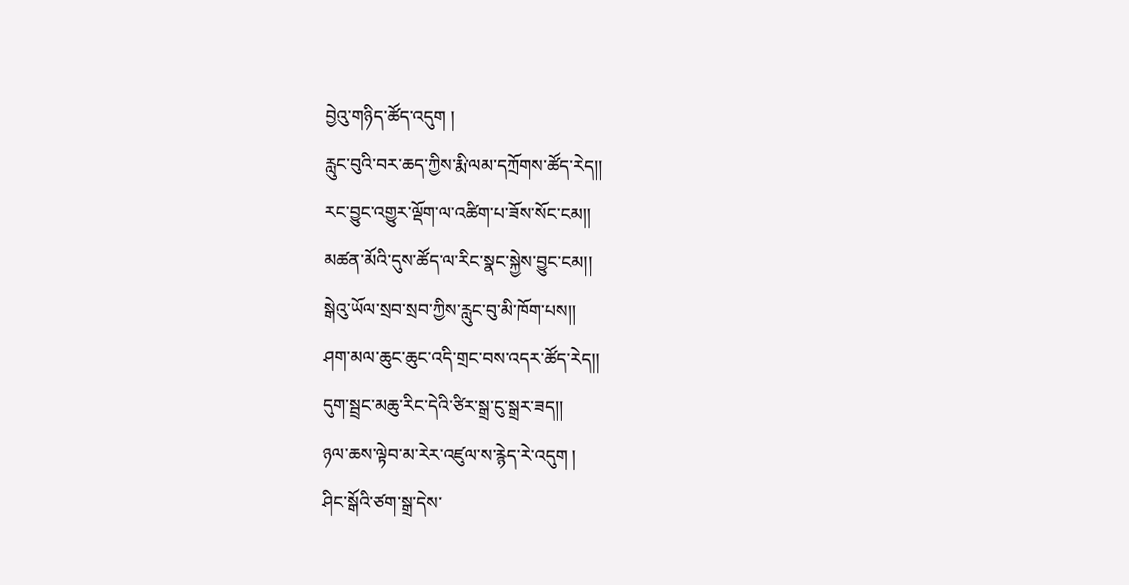བྱེའུ་གཉིད་ཚོད་འདུག །
རླུང་བུའི་བར་ཆད་ཀྱིས་རྨི་ལམ་དཀྲོགས་ཚོད་རེད།།
རང་བྱུང་འགྱུར་ལྡོག་ལ་འཚིག་པ་ཟོས་སོང་ངམ།།
མཚན་མོའི་དུས་ཚོད་ལ་རིང་སྣང་སྐྱེས་བྱུང་ངམ།།
སྒེའུ་ཡོལ་སྲབ་སྲབ་ཀྱིས་རླུང་བུ་མི་ཁོག་པས།།
ཤག་མལ་ཆུང་ཆུང་འདི་གྲང་བས་འདར་ཚོད་རེད།།
དུག་སྦྲང་མཆུ་རིང་དེའི་ཙིར་སྒྲ་ངུ་སྒྲར་ཟད།།
ཉལ་ཆས་ལྟེབ་མ་རེར་འཛུལ་ས་རྙེད་རེ་འདུག །
ཤིང་སྒོའི་ཙག་སྒྲ་དེས་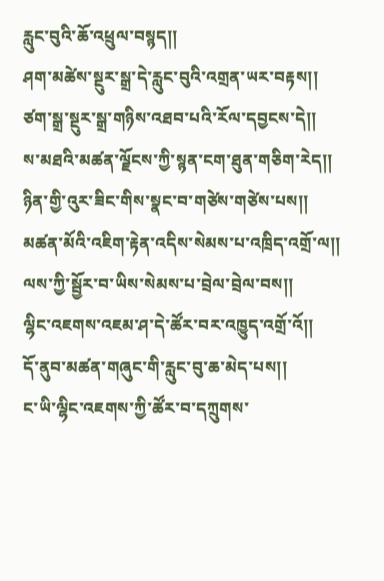རླུང་བུའི་ཆོ་འཕྲུལ་བསྙད།།
ཤག་མཚེས་སྔུར་སྒྲ་དེ་རླུང་བུའི་འགྲན་ཡར་བརྟས།།
ཙག་སྒྲ་སྔུར་སྒྲ་གཉིས་འཐབ་པའི་རོལ་དབྱངས་དེ།།
ས་མཐའི་མཚན་ལྗོངས་ཀྱི་སྙན་ངག་ཐུན་གཅིག་རེད།།
ཉིན་གྱི་འུར་ཟིང་གིས་སྣང་བ་གཙེས་གཙེས་པས།།
མཚན་མོའི་འཇིག་རྟེན་འདིས་སེམས་པ་འཁྲིད་འགྲོ་ལ།།
ལས་ཀྱི་སྦྱོར་བ་ཡིས་སེམས་པ་བྲེལ་བྲེལ་བས།།
ལྷིང་འཇགས་འཇམ་ཤ་དེ་ཚོར་བར་འཁྱུད་འགྲོ་འོ།།
དོ་ནུབ་མཚན་གཞུང་གི་རླུང་བུ་ཆ་མེད་པས།།
ང་ཡི་ལྷིང་འཇགས་ཀྱི་ཚོར་བ་དཀྲུགས་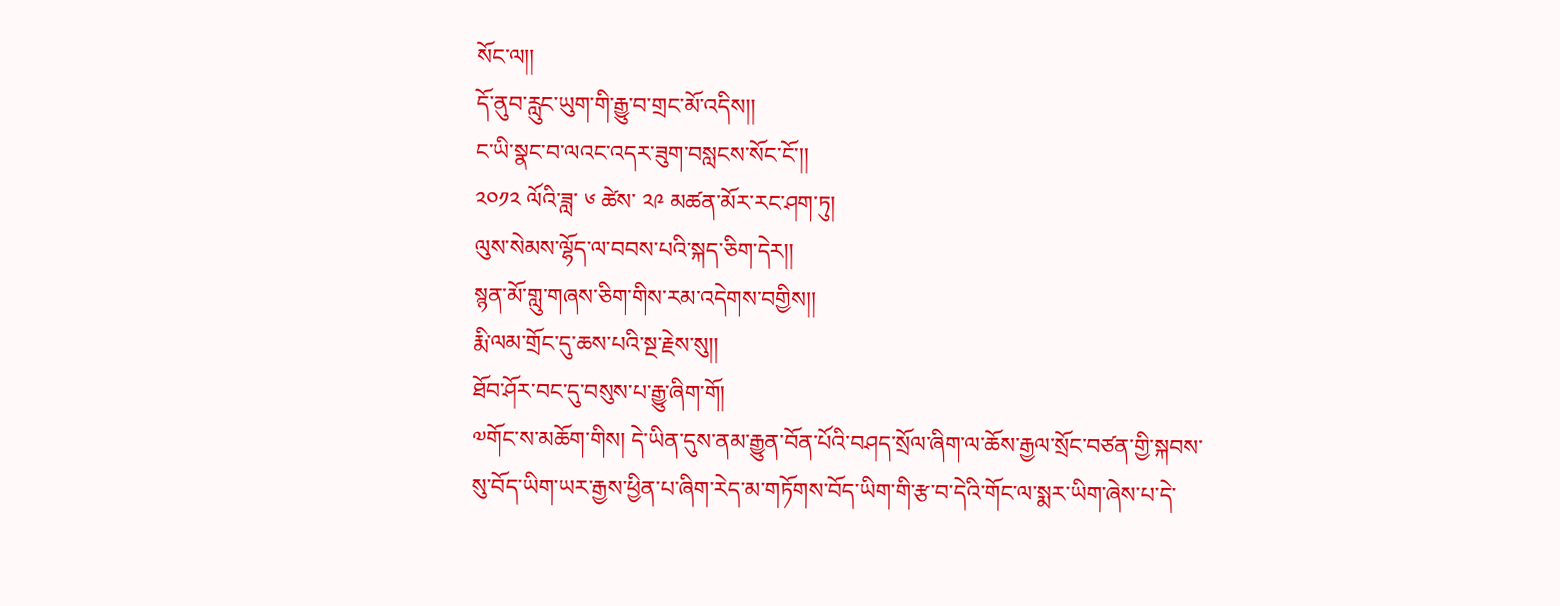སོང་ལ།།
དོ་ནུབ་རླུང་ཡུག་གི་རྒྱུ་བ་གྲང་མོ་འདིས།།
ང་ཡི་སྣང་བ་ལའང་འདར་ཟུག་བསླངས་སོང་ངོ་།།
༢༠༡༢ ལོའི་ཟླ་ ༦ ཚེས་ ༢༩ མཚན་མོར་རང་ཤག་ཏུ།
ལུས་སེམས་ལྷོད་ལ་བབས་པའི་སྐད་ཅིག་དེར།།
སྙན་མོ་གླུ་གཞས་ཅིག་གིས་རམ་འདེགས་བགྱིས།།
རྨི་ལམ་གྲོང་དུ་ཆས་པའི་སྔ་རྗེས་སུ།།
ཐོབ་ཤོར་བང་དུ་བསུས་པ་རྒྱུ་ཞིག་གོ།
༧གོང་ས་མཆོག་གིས། དེ་ཡིན་དུས་ནམ་རྒྱུན་བོན་པོའི་བཤད་སྲོལ་ཞིག་ལ་ཆོས་རྒྱལ་སྲོང་བཙན་གྱི་སྐབས་སུ་བོད་ཡིག་ཡར་རྒྱས་ཕྱིན་པ་ཞིག་རེད་མ་གཏོགས་བོད་ཡིག་གི་རྩ་བ་དེའི་གོང་ལ་སྨར་ཡིག་ཞེས་པ་དེ་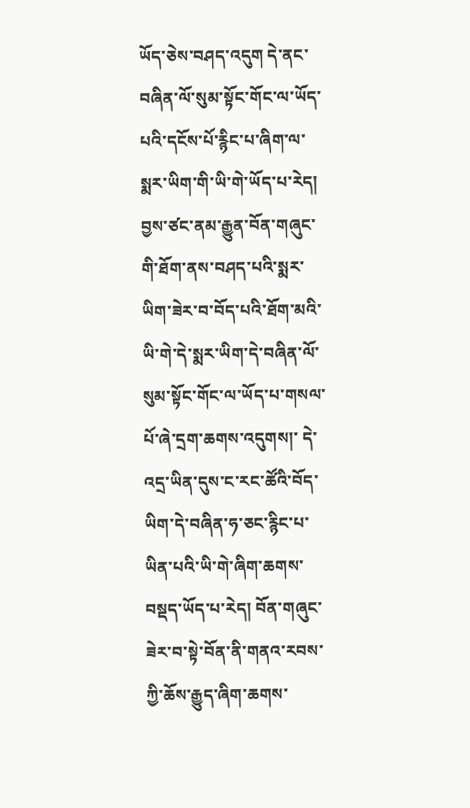ཡོད་ཅེས་བཤད་འདུག དེ་ནང་བཞིན་ལོ་སུམ་སྟོང་གོང་ལ་ཡོད་པའི་དངོས་པོ་རྙིང་པ་ཞིག་ལ་སྨར་ཡིག་གི་ཡི་གེ་ཡོད་པ་རེད། བྱས་ཙང་ནམ་རྒྱུན་བོན་གཞུང་གི་ཐོག་ནས་བཤད་པའི་སྨར་ཡིག་ཟེར་བ་བོད་པའི་ཐོག་མའི་ཡི་གེ་དེ་སྨར་ཡིག་དེ་བཞིན་ལོ་སུམ་སྟོང་གོང་ལ་ཡོད་པ་གསལ་པོ་ཞེ་དྲག་ཆགས་འདུགས།་ དེ་འདྲ་ཡིན་དུས་ང་རང་ཚོའི་བོད་ཡིག་དེ་བཞིན་ཧ་ཅང་རྙིང་པ་ཡིན་པའི་ཡི་གེ་ཞིག་ཆགས་བསྡད་ཡོད་པ་རེད། བོན་གཞུང་ཟེར་བ་སྟེ་བོན་ནི་གནའ་རབས་ཀྱི་ཆོས་རྒྱུད་ཞིག་ཆགས་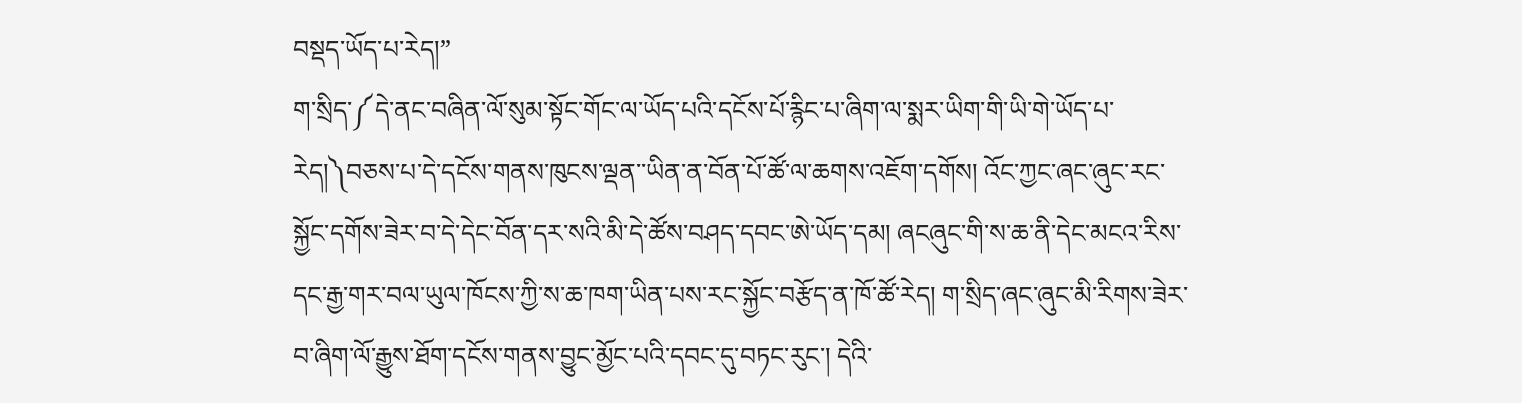བསྡད་ཡོད་པ་རེད།”
ག་སྲིད་༼དེ་ནང་བཞིན་ལོ་སུམ་སྟོང་གོང་ལ་ཡོད་པའི་དངོས་པོ་རྙིང་པ་ཞིག་ལ་སྨར་ཡིག་གི་ཡི་གེ་ཡོད་པ་རེད།༽བཅས་པ་དེ་དངོས་གནས་ཁུངས་ལྡན་་ཡིན་ན་བོན་པོ་ཚོ་ལ་ཆགས་འཇོག་དགོས། འོང་ཀྱང་ཞང་ཞུང་རང་སྐྱོང་དགོས་ཟེར་བ་དེ་དེང་བོན་དར་སའི་མི་དེ་ཚོས་བཤད་དབང་ཨེ་ཡོད་དམ། ཞངཞུང་གི་ས་ཆ་ནི་དེང་མངའ་རིས་དང་རྒྱ་གར་བལ་ཡུལ་ཁོངས་ཀྱི་ས་ཆ་ཁག་ཡིན་པས་རང་སྐྱོང་བརྩོད་ན་ཁོ་ཚོ་རེད། ག་སྲིད་ཞང་ཞུང་མི་རིགས་ཟེར་བ་ཞིག་ལོ་རྒྱུས་ཐོག་དངོས་གནས་བྱུང་མྱོང་པའི་དབང་དུ་བཏང་རུང་། དེའི་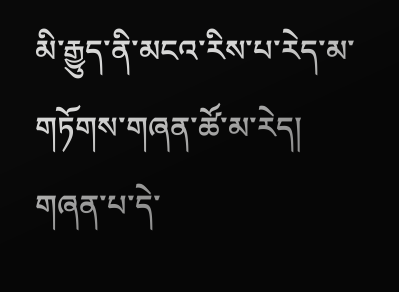མི་རྒྱུད་ནི་མངའ་རིས་པ་རེད་མ་གཏོགས་གཞན་ཚོ་མ་རེད། གཞན་པ་དེ་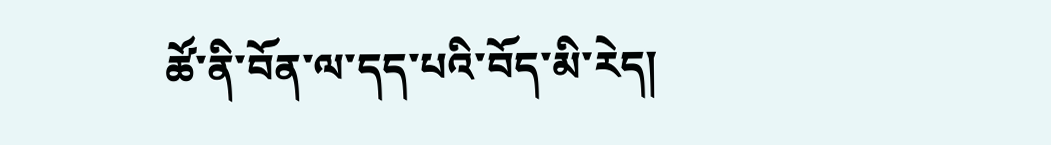ཚོ་ནི་བོན་ལ་དད་པའི་བོད་མི་རེད།